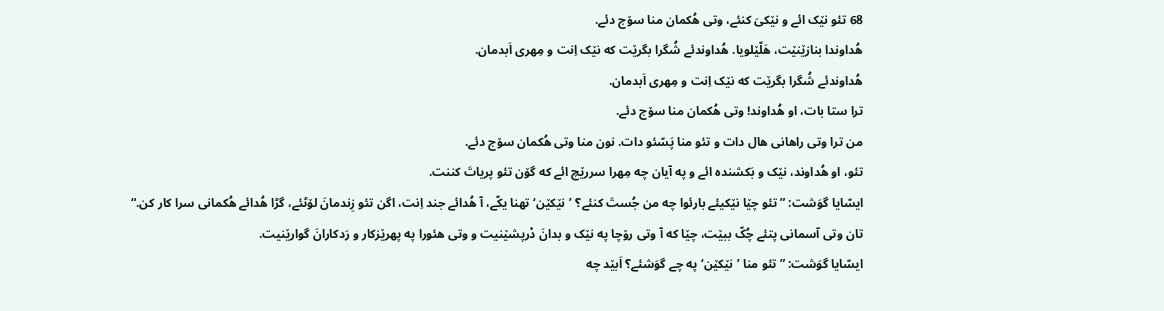68 تئو نێک ائے و نێکیَ کنئے، وتی هُکمان منا سۆج دئے.
هُداوندا بنازێنێت، هَلّێلویا. هُداوندئے شُگرا بگرێت که نێک اِنت و مِهری اَبدمان.
هُداوندئے شُگرا بگرێت که نێک اِنت و مِهری اَبدمان.
ترا ستا بات، او هُداوند! وتی هُکمان منا سۆج دئے.
من ترا وتی راهانی هال دات و تئو منا پَسّئو دات. نون منا وتی هُکمان سۆج دئے.
تئو، او هُداوند، نێک و بَکشنده ائے و په آیان چه مِهرا سررێچ ائے که گۆن تئو پریاتَ کننت.
ایسّایا گوَشت: ”تئو چێا نێکیئے بارئوا چه من جُستَ کنئے؟ ’نێکێن‘ تهنا یکّے، آ هُدائے جند اِنت، اگن تئو زِندمانَ لۆٹئے، گڑا هُدائے هُکمانی سرا کار کن.“
تان وتی آسمانی پتئے چُکّ ببێت، چێا که آ وتی رۆچا په نێک و بدانَ دْرپشێنیت و وتی هئورا په پهرێزکار و رَدکارانَ گوارێنیت.
ایسّایا گوَشت: ”تئو منا ’نێکێن‘ په چے گوَشئے؟ اَبێد چه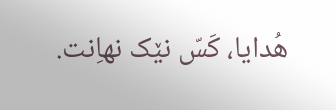هُدایا، کَسّ نێک نهاِنت.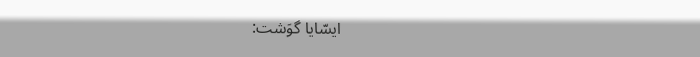ایسّایا گوَشت: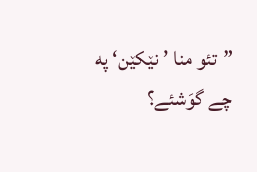”تئو منا ’نێکێن‘ په چے گوَشئے؟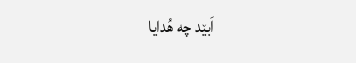اَبێد چه هُدایا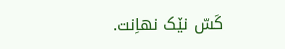کَسّ نێک نهاِنت.